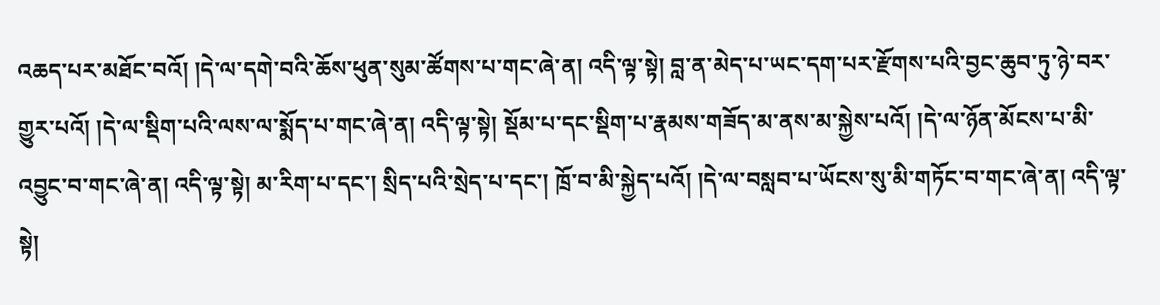འཆད་པར་མཐོང་བའོ། །དེ་ལ་དགེ་བའི་ཆོས་ཕུན་སུམ་ཚོགས་པ་གང་ཞེ་ན། འདི་ལྟ་སྟེ། བླ་ན་མེད་པ་ཡང་དག་པར་རྫོགས་པའི་བྱང་ཆུབ་ཏུ་ཉེ་བར་གྱུར་པའོ། །དེ་ལ་སྡིག་པའི་ལས་ལ་སྨོད་པ་གང་ཞེ་ན། འདི་ལྟ་སྟེ། སྡོམ་པ་དང་སྡིག་པ་རྣམས་གཟོད་མ་ནས་མ་སྐྱེས་པའོ། །དེ་ལ་ཉོན་མོངས་པ་མི་འབྱུང་བ་གང་ཞེ་ན། འདི་ལྟ་སྟེ། མ་རིག་པ་དང་། སྲིད་པའི་སྲེད་པ་དང་། ཁྲོ་བ་མི་སྐྱེད་པའོ། །དེ་ལ་བསླབ་པ་ཡོངས་སུ་མི་གཏོང་བ་གང་ཞེ་ན། འདི་ལྟ་སྟེ།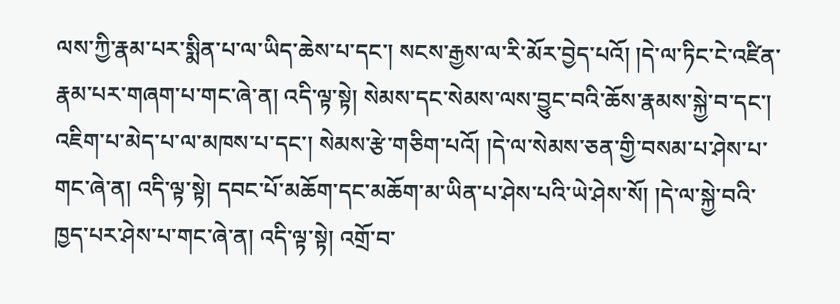ལས་ཀྱི་རྣམ་པར་སྨིན་པ་ལ་ཡིད་ཆེས་པ་དང་། སངས་རྒྱས་ལ་རི་མོར་བྱེད་པའོ། །དེ་ལ་ཏིང་ངེ་འཛིན་རྣམ་པར་གཞག་པ་གང་ཞེ་ན། འདི་ལྟ་སྟེ། སེམས་དང་སེམས་ལས་བྱུང་བའི་ཆོས་རྣམས་སྐྱེ་བ་དང་། འཇིག་པ་མེད་པ་ལ་མཁས་པ་དང་། སེམས་རྩེ་གཅིག་པའོ། །དེ་ལ་སེམས་ཅན་གྱི་བསམ་པ་ཤེས་པ་གང་ཞེ་ན། འདི་ལྟ་སྟེ། དབང་པོ་མཆོག་དང་མཆོག་མ་ཡིན་པ་ཤེས་པའི་ཡེ་ཤེས་སོ། །དེ་ལ་སྐྱེ་བའི་ཁྱད་པར་ཤེས་པ་གང་ཞེ་ན། འདི་ལྟ་སྟེ། འགྲོ་བ་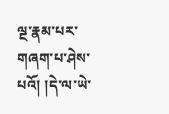ལྔ་རྣམ་པར་གཞག་པ་ཤེས་པའོ། །དེ་ལ་ཡེ་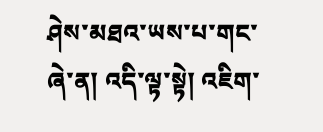ཤེས་མཐའ་ཡས་པ་གང་ཞེ་ན། འདི་ལྟ་སྟེ། འཇིག་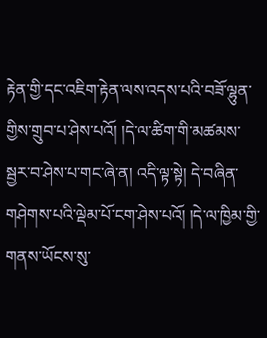རྟེན་གྱི་དང་འཇིག་རྟེན་ལས་འདས་པའི་བཟོ་ལྷུན་གྱིས་གྲུབ་པ་ཤེས་པའོ། །དེ་ལ་ཚིག་གི་མཚམས་སྦྱར་བ་ཤེས་པ་གང་ཞེ་ན། འདི་ལྟ་སྟེ། དེ་བཞིན་གཤེགས་པའི་ལྡེམ་པོ་ངག་ཤེས་པའོ། །དེ་ལ་ཁྱིམ་གྱི་གནས་ཡོངས་སུ་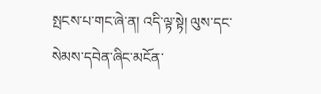སྤངས་པ་གང་ཞེ་ན། འདི་ལྟ་སྟེ། ལུས་དང་སེམས་དབེན་ཞིང་མངོན་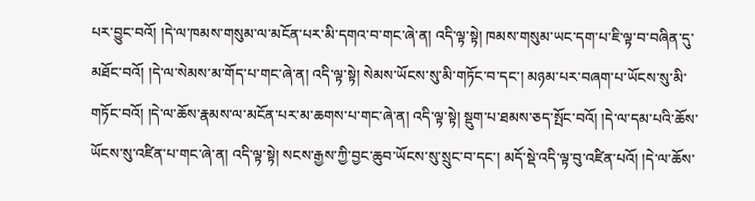པར་བྱུང་བའོ། །དེ་ལ་ཁམས་གསུམ་ལ་མངོན་པར་མི་དགའ་བ་གང་ཞེ་ན། འདི་ལྟ་སྟེ། ཁམས་གསུམ་ཡང་དག་པ་ཇི་ལྟ་བ་བཞིན་དུ་མཐོང་བའོ། །དེ་ལ་སེམས་མ་གོད་པ་གང་ཞེ་ན། འདི་ལྟ་སྟེ། སེམས་ཡོངས་སུ་མི་གཏོང་བ་དང་། མཉམ་པར་བཞག་པ་ཡོངས་སུ་མི་གཏོང་བའོ། །དེ་ལ་ཆོས་རྣམས་ལ་མངོན་པར་མ་ཆགས་པ་གང་ཞེ་ན། འདི་ལྟ་སྟེ། སྡུག་པ་ཐམས་ཅད་སྤོང་བའོ། །དེ་ལ་དམ་པའི་ཆོས་ཡོངས་སུ་འཛིན་པ་གང་ཞེ་ན། འདི་ལྟ་སྟེ། སངས་རྒྱས་ཀྱི་བྱང་ཆུབ་ཡོངས་སུ་སྲུང་བ་དང་། མདོ་སྡེ་འདི་ལྟ་བུ་འཛིན་པའོ། །དེ་ལ་ཆོས་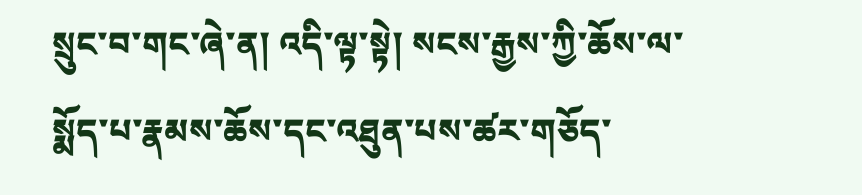སྲུང་བ་གང་ཞེ་ན། འདི་ལྟ་སྟེ། སངས་རྒྱས་ཀྱི་ཆོས་ལ་སྨོད་པ་རྣམས་ཆོས་དང་འཐུན་པས་ཚར་གཅོད་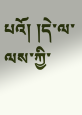པའོ། །དེ་ལ་ལས་ཀྱི་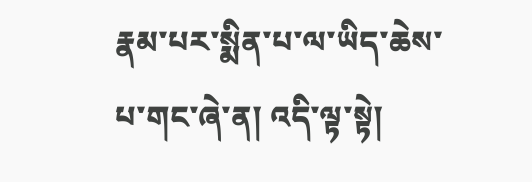རྣམ་པར་སྨིན་པ་ལ་ཡིད་ཆེས་པ་གང་ཞེ་ན། འདི་ལྟ་སྟེ།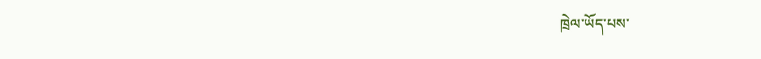ཁྲེལ་ཡོད་པས་